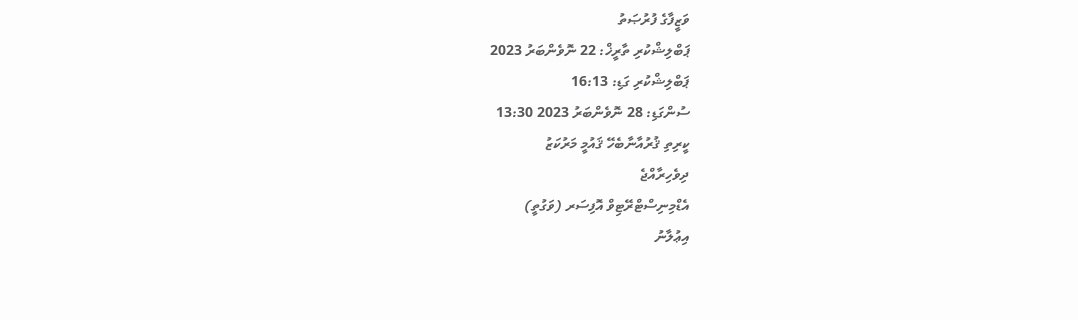ވަޒީފާގެ ފުރުޞަތު
ޕަބްލިޝްކުރި ތާރީޚް: 22 ނޮވެންބަރު 2023
ޕަބްލިޝްކުރި ގަޑި: 16:13
ސުންގަޑި: 28 ނޮވެންބަރު 2023 13:30
ކީރިތި ޤުރުއާނާބެހޭ ޤައުމީ މަރުކަޒު
ދިވެހިރާއްޖެ
އެޑްމިނިސްޓްރޭޓިވް އޮފިސަރ (ވަގުތީ)
އިޢުލާނު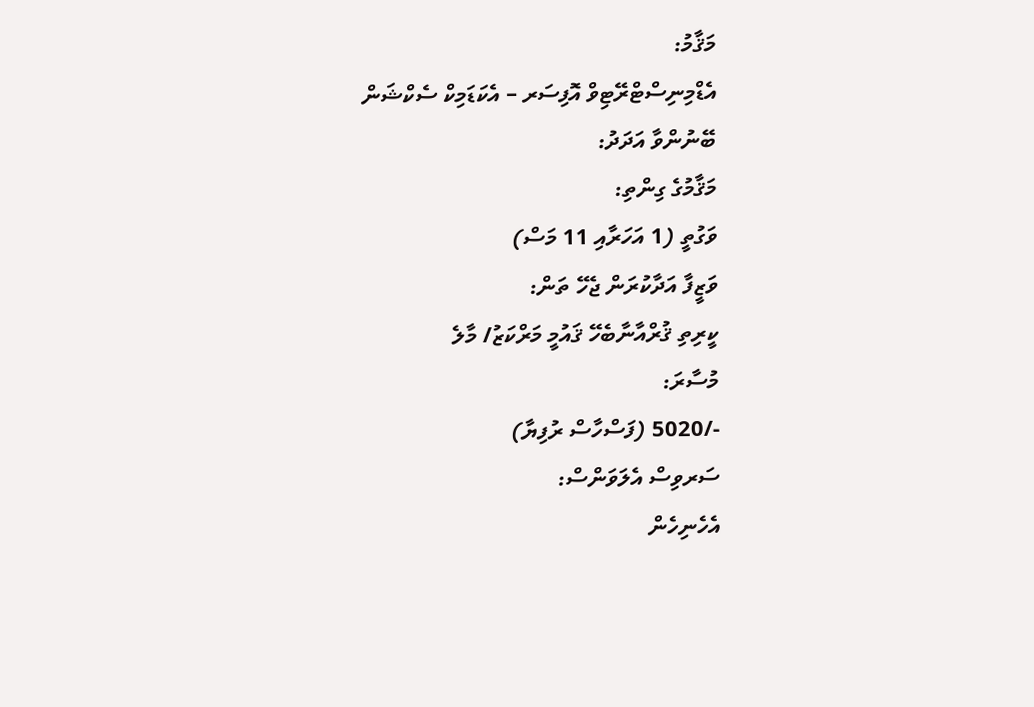މަޤާމު:
އެޑްމިނިސްޓްރޭޓިވް އޮފިސަރ – އެކަޑަމިކް ސެކްޝަން
ބޭނުންވާ އަދަދު:
މަޤާމުގެ ގިންތި:
ވަގުތީ (1 އަހަރާއި 11 މަސް)
ވަޒީފާ އަދާކުރަން ޖެހޭ ތަން:
ކީރިތި ޤުރްއާނާބެހޭ ޤައުމީ މަރްކަޒު/ މާލެ
މުސާރަ:
-/5020 (ފަސްހާސް ރުފިޔާ)
ސަރވިސް އެލަވަންސް:
އެހެނިހެން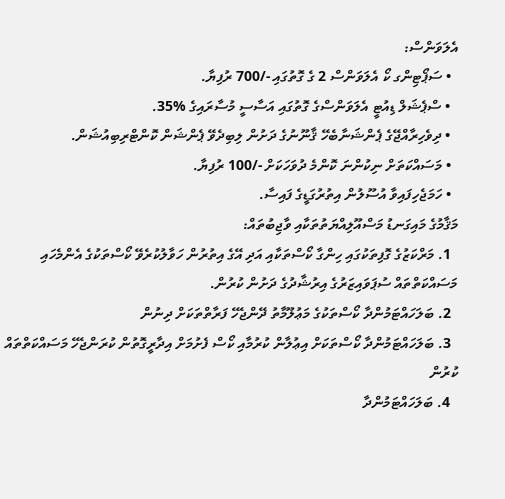އެލަވަންސް:
  • ސަޕޯޓިންގ ކޯ އެލަވަންސް 2 ގެ ގޮތުގައި -/700 ރުފިޔާ.
  • ސްޕެޝަލް ޑިއުޓީ އެލަވަންސްގެ ގޮތުގައި އަސާސީ މުސާރައިގެ %35.
  • ދިވެހިރާއްޖޭގެ ޕެންޝަނާބެހޭ ޤާނޫނުގެ ދަށުން ލިބިދެވޭ ޕެންޝަން ކޮންޓްރިބިއުޝަން.
  • މަސައްކަތަށް ނިކުންނަ ކޮންމެ ދުވަހަކަށް -/100 ރުފިޔާ.
  • ހަމަޖެހިފައިވާ އުސޫލުން އިތުރުގަޑީގެ ފައިސާ.
މަޤާމުގެ މައިގަނޑު މަސްއޫލިއްޔަތުތަކާއި ވާޖިބުތައް:
  1. މަރްކަޒުގެ ގޮފިތަކުގައި ހިންގާ ކޯސްތަކާއި އަދި އޭގެ އިތުރުން ހަވާލުކުރެވޭ ކޯސްތަކުގެ އެންމެހައި މަސައްކަތްތައް ސުޕަވައިޒަރުގެ އިރުޝާދުގެ ދަށުން ކުރުން.
  2. ބަލަހައްޓަމުންދާ ކޯސްތަކުގެ މަޢުލޫމާތު ދޭންޖެހޭ ފަރާތްތަކަށް ދިނުން
  3. ބަލަހައްޓަމުންދާ ކޯސްތަކަށް އިޢުލާން ކުރުމާއި ކޯސް ފެށުމަށް އިދާރީގޮތުން ކުރަންޖެހޭ މަސައްކަތްތައް ކުރުން
  4. ބަލަހައްޓަމުންދާ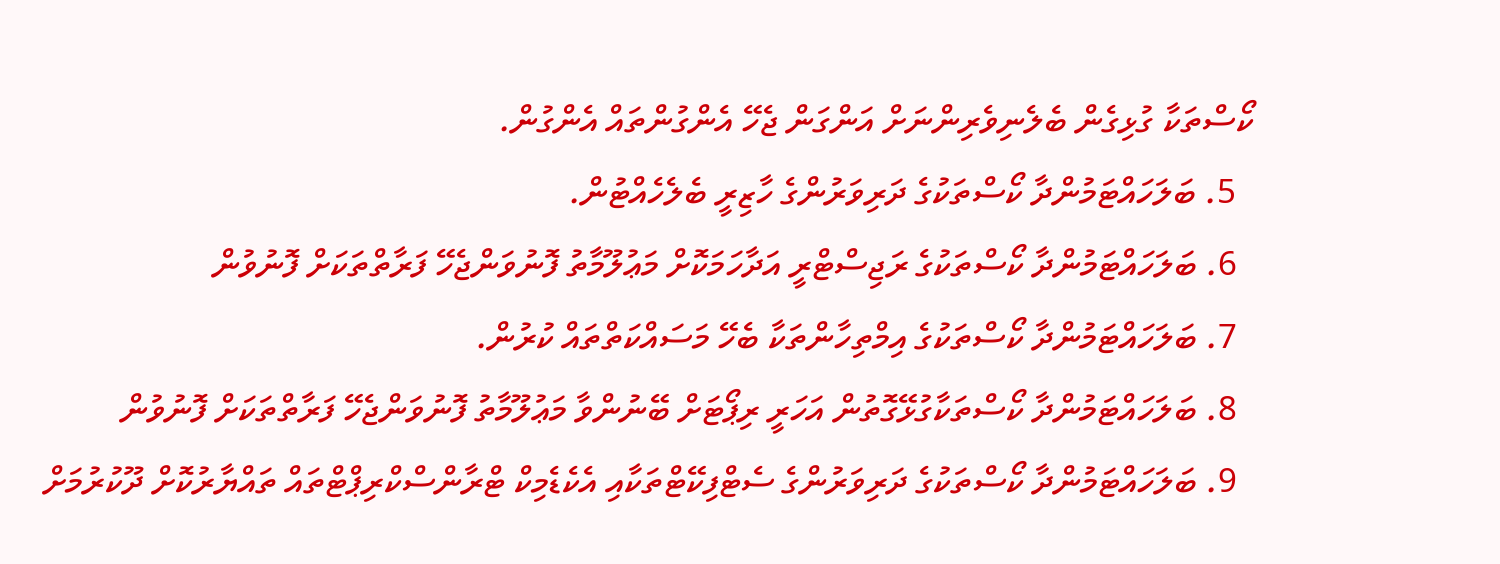ކޯސްތަކާ ގުޅިގެން ބެލެނިވެރިންނަށް އަންގަން ޖެހޭ އެންގުންތައް އެންގުން.
  5. ބަލަހައްޓަމުންދާ ކޯސްތަކުގެ ދަރިވަރުންގެ ހާޒިރީ ބެލެހެއްޓުން.
  6. ބަލަހައްޓަމުންދާ ކޯސްތަކުގެ ރަޖިސްޓްރީ އަދާހަމަކޮށް މަޢުލޫމާތު ފޮނުވަންޖެހޭ ފަރާތްތަކަށް ފޮނުވުން
  7. ބަލަހައްޓަމުންދާ ކޯސްތަކުގެ އިމްތިހާންތަކާ ބެހޭ މަސައްކަތްތައް ކުރުން.
  8. ބަލަހައްޓަމުންދާ ކޯސްތަކާގުޅޭގޮތުން އަހަރީ ރިޕޯޓަށް ބޭނުންވާ މަޢުލޫމާތު ފޮނުވަންޖެހޭ ފަރާތްތަކަށް ފޮނުވުން
  9. ބަލަހައްޓަމުންދާ ކޯސްތަކުގެ ދަރިވަރުންގެ ސެޓްފިކޭޓްތަކާއި އެކެޑެމިކް ޓްރާންސްކްރިޕްޓްތައް ތައްޔާރުކޮށް ދޫކުރުމަށް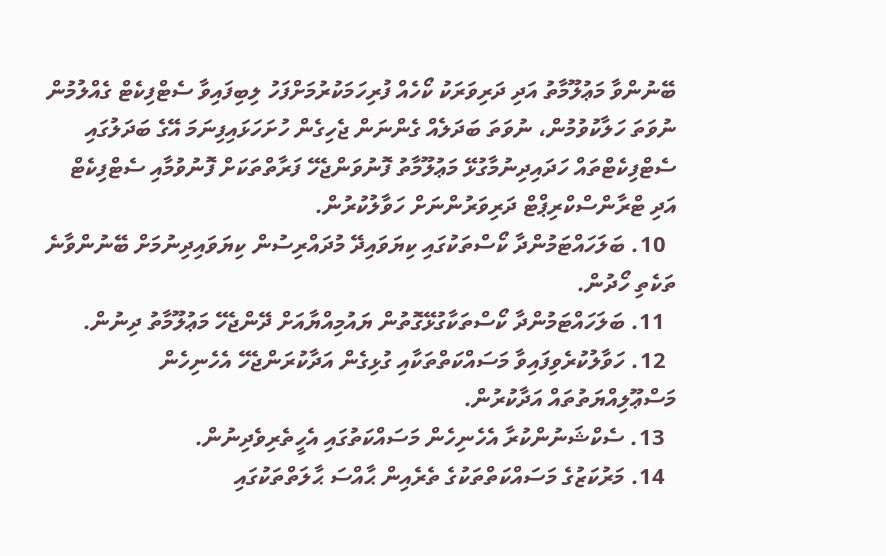ބޭނުންވާ މަޢުލޫމާތު އަދި ދަރިވަރަކު ކޯހެއް ފުރިހަމަކުރުމަށްފަހު ލިބިފައިވާ ސެޓްފިކެޓް ގެއްލުމުން ނުވަތަ ހަލާކުވުމުން، ނުވަތަ ބަދަލެއް ގެންނަން ޖެހިގެން ހުށަހަޅައިފިނަމަ އޭގެ ބަދަލުގައި ސެޓްފިކެޓްތައް ހަދައިދިނުމާގުޅޭ މަޢުލޫމާތު ފޮނުވަންޖެހޭ ފަރާތްތަކަށް ފޮނުވުމާއި ސެޓްފިކެޓް އަދި ޓްރާންސްކްރިޕްޓް ދަރިވަރުންނަށް ހަވާލުކުރުން.
  10. ބަލަހައްޓަމުންދާ ކޯސްތަކުގައި ކިޔަވައިދޭ މުދައްރިސުން ކިޔަވައިދިނުމަށް ބޭނުންވާނެ ތަކެތި ހޯދުން.
  11. ބަލަހައްޓަމުންދާ ކޯސްތަކާގުޅޭގޮތުން ޔައުމިއްޔާއަށް ދޭންޖެހޭ މަޢުލޫމާތު ދިނުން.
  12. ހަވާލުކުރެވިފައިވާ މަސައްކަތްތަކާއި ގުޅިގެން އަދާކުރަންޖެހޭ އެހެނިހެން މަސްޢޫލިއްޔަތުތައް އަދާކުރުން.
  13. ސެކްޝަނުންކުރާ އެހެނިހެން މަސައްކަތުގައި އެހީތެރިވެދިނުން.
  14. މަރުކަޒުގެ މަސައްކަތްތަކުގެ ތެރެއިން ޙާއްސަ ޙާލަތްތަކުގައި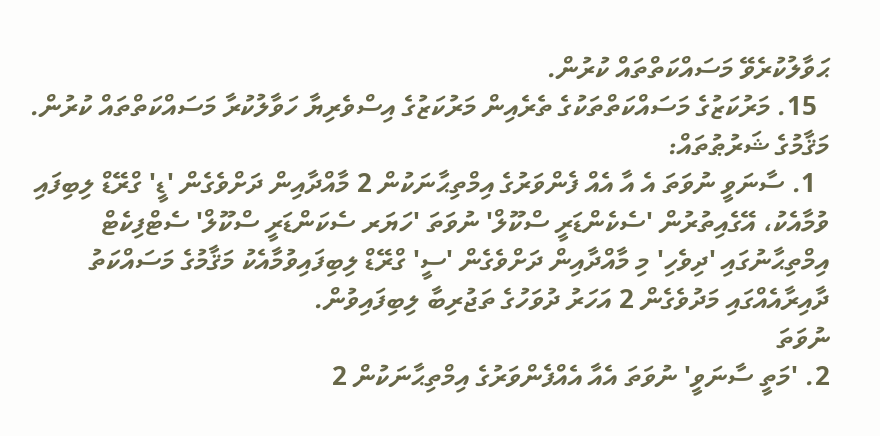ޙަވާލުކުރެވޭ މަސައްކަތްތައް ކުރުން.
  15. މަރުކަޒުގެ މަސައްކަތްތަކުގެ ތެރެއިން މަރުކަޒުގެ އިސްވެރިޔާ ހަވާލުކުރާ މަސައްކަތްތައް ކުރުން.
މަޤާމުގެ ޝަރުޠުތައް:
  1. ސާނަވީ ނުވަތަ އެ އާ އެއް ފެންވަރުގެ އިމްތިޙާނަކުން 2 މާއްދާއިން ދަށްވެގެން 'ޑީ' ގްރޭޑް ލިބިފައި ވުމާއެކު، އޭގެއިތުރުން 'ސެކެންޑަރީ ސްކޫލް' ނުވަތަ 'ހަޔަރ ސެކަންޑަރީ ސްކޫލް' ސެޓްފިކެޓް އިމްތިޙާނުގައި 'ދިވެހި' މި މާއްދާއިން ދަށްވެގެން 'ސީ' ގްރޭޑް ލިބިފައިވުމާއެކު މަޤާމުގެ މަސައްކަތު ދާއިރާއެއްގައި މަދުވެގެން 2 އަހަރު ދުވަހުގެ ތަޖުރިބާ ލިބިފައިވުން.
ނުވަތަ
2. 'މަތީ ސާނަވީ' ނުވަތަ އެއާ އެއްފެންވަރުގެ އިމްތިޙާނަކުން 2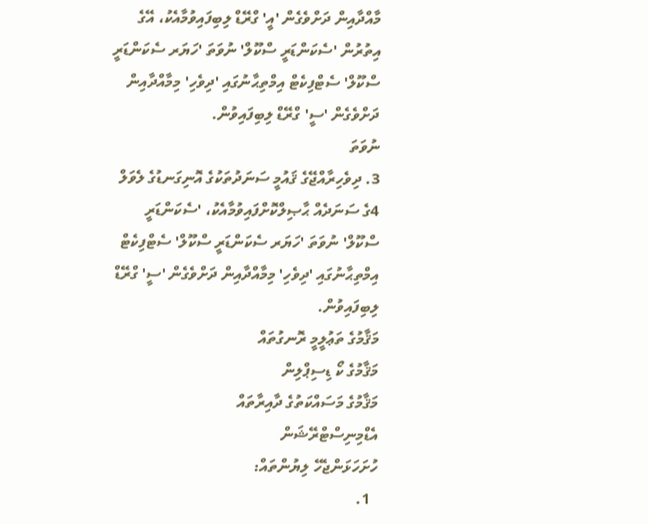މާއްދާއިން ދަށްވެގެން 'އީ' ގްރޭޑް ލިބިފައިވުމާއެކު، އޭގެ އިތުރުން 'ސެކަންޑަރީ ސްކޫލް' ނުވަތަ 'ހަޔަރ ސެކަންޑަރީ ސްކޫލް' ސެޓްފިކެޓް އިމްތިޙާނުގައި 'ދިވެހި' މިމާއްދާއިން ދަށްވެގެން 'ސީ' ގްރޭޑް ލިބިފައިވުން.
ނުވަތަ
3. ދިވެހިރާއްޖޭގެ ޤައުމީ ސަނަދުތަކުގެ އޮނިގަނޑުގެ ލެވަލް 4ގެ ސަނަދެއް ޙާޞިލްކޮށްފައިވުމާއެކު، 'ސެކަންޑަރީ ސްކޫލް' ނުވަތަ 'ހަޔަރ ސެކަންޑަރީ ސްކޫލް' ސެޓްފިކެޓް އިމްތިޙާނުގައި 'ދިވެހި' މިމާއްދާއިން ދަށްވެގެން 'ސީ' ގްރޭޑް ލިބިފައިވުން.
މަޤާމުގެ ތަޢުލީމީ ރޮނގުތައް
މަޤާމުގެ ކޯ ޑިސިޕްލިން
މަޤާމުގެ މަސައްކަތުގެ ދާއިރާތައް
އެޑްމިނިސްޓްރޭޝަން
ހުށަހަޅަންޖެހޭ ލިޔުންތައް:
  1.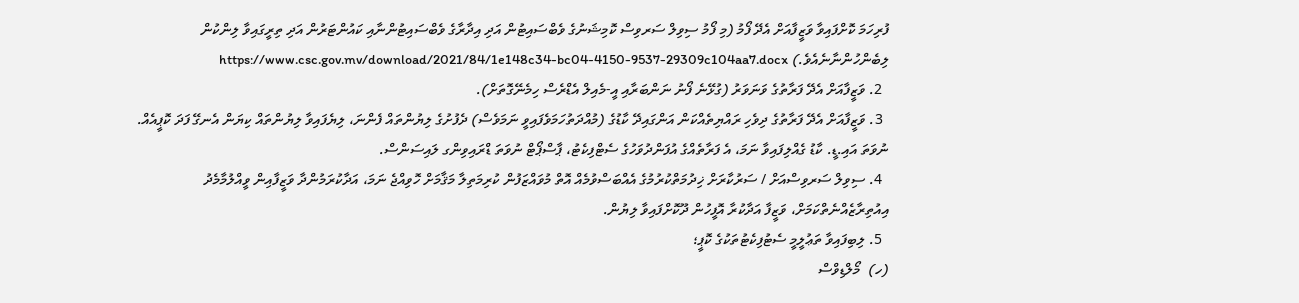ފުރިހަމަ ކޮށްފައިވާ ވަޒީފާއަށް އެދޭ ފޯމު (މި ފޯމު ސިވިލް ސަރވިސް ކޮމިޝަނުގެ ވެބްސައިޓުން އަދި އިދާރާގެ ވެބްސައިޓުންނާއި ކައުންޓަރުން އަދި ތިރީގައިވާ ލިންކުން ލިބެންހުންނާނެއެވެ.) https://www.csc.gov.mv/download/2021/84/1e148c34-bc04-4150-9537-29309c104aa7.docx
  2. ވަޒީފާއަށް އެދޭ ފަރާތުގެ ވަނަވަރު (ގުޅޭނެ ފޯނު ނަންބަރާއި އީ-މެއިލް އެޑްރެސް ހިމެނޭގޮތަށް).
  3. ވަޒީފާއަށް އެދޭ ފަރާތުގެ ދިވެހި ރައްޔިތެއްކަން އަންގައިދޭ ކާޑުގެ (މުއްދަތުހަމަވެފައިވީ ނަމަވެސް) ދެފުށުގެ ލިޔުންތައް ފެންނަ، ލިޔެފައިވާ ލިޔުންތައް ކިޔަން އެނގޭ ފަދަ ކޮޕީއެއް. ނުވަތަ އައި.ޑީ. ކާޑު ގެއްލިފައިވާ ނަމަ، އެ ފަރާތެއްގެ އުފަންދުވަހުގެ ސެޓްފިކެޓު، ޕާސްޕޯޓް ނުވަތަ ޑްރައިވިންގ ލައިސަންސް.
  4. ސިވިލް ސަރވިސްއަށް / ސަރުކާރަށް ޚިދުމަތްކުރުމުގެ އެއްބަސްވުމެއް އޮތް މުވައްޒަފުން ކުރިމަތިލާ މަޤާމަށް ހޮވިއްޖެ ނަމަ، އަދާކުރަމުންދާ ވަޒީފާއިން ވީއްލުމާމެދު އިއުތިރާޒެއްނެތްކަމަށް، ވަޒީފާ އަދާކުރާ އޮފީހުން ދޫކޮށްފައިވާ ލިޔުން.
  5. ލިބިފައިވާ ތަޢުލީމީ ސެޓުފިކެޓުތަކުގެ ކޮޕީ؛
(ހ)  މޯލްޑިވްސް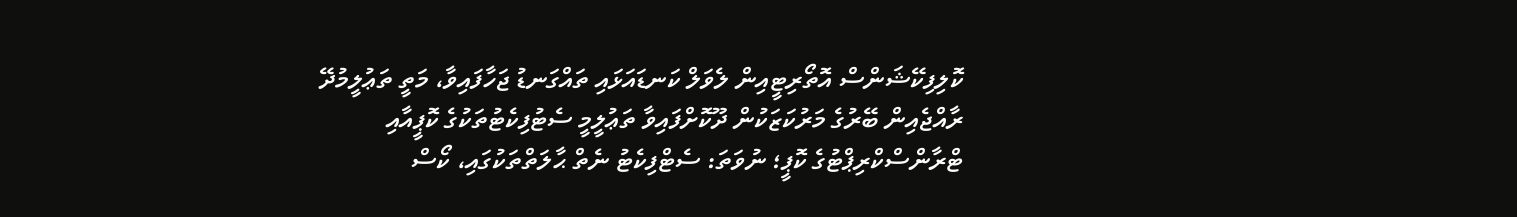ކޮލިފިކޭޝަންސް އޮތޯރިޓީއިން ލެވަލް ކަނޑައަޅައި ތައްގަނޑު ޖަހާފައިވާ، މަތީ ތަޢުލީމުދޭ ރާއްޖެއިން ބޭރުގެ މަރުކަޒަކުން ދޫކޮށްފައިވާ ތަޢުލީމީ ސެޓުފިކެޓުތަކުގެ ކޮޕީއާއި ޓްރާންސްކްރިޕްޓުގެ ކޮޕީ؛ ނުވަތަ: ސެޓްފިކެޓު ނެތް ޙާލަތްތަކުގައި، ކޯސް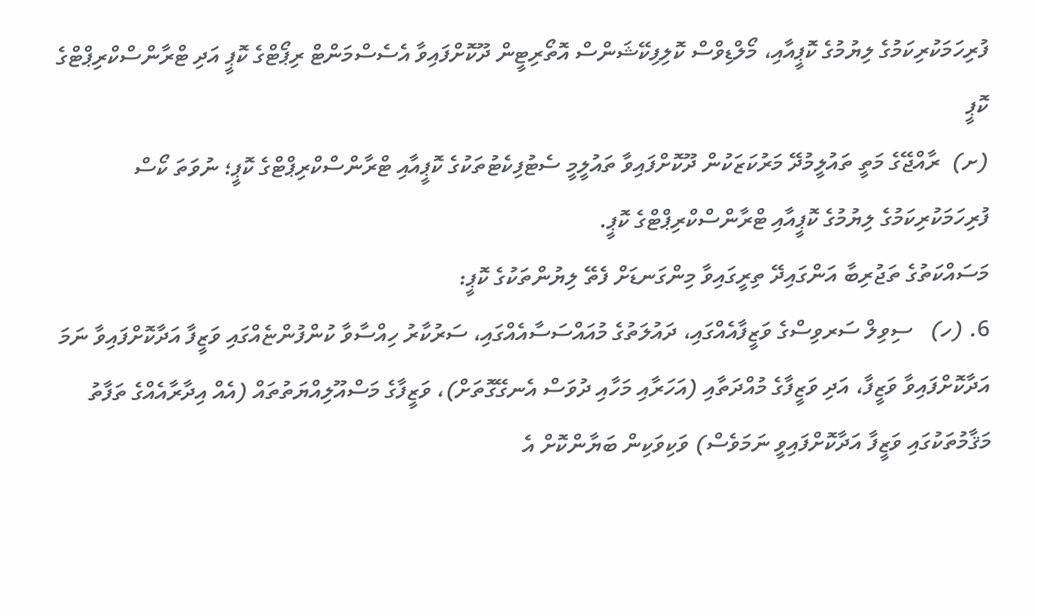ފުރިހަމަކުރިކަމުގެ ލިޔުމުގެ ކޮޕީއާއި، މޯލްޑިވްސް ކޮލިފިކޭޝަންސް އޮތޯރިޓީން ދޫކޮށްފައިވާ އެސެސްމަންޓް ރިޕޯޓްގެ ކޮޕީ އަދި ޓްރާންސްކްރިޕްޓްގެ ކޮޕީ
(ށ)  ރާއްޖޭގެ މަތީ ތައުލީމުދޭ މަރުކަޒަކުން ދޫކޮށްފައިވާ ތައުލީމީ ސެޓުފިކެޓުތަކުގެ ކޮޕީއާއި ޓްރާންސްކްރިޕްޓްގެ ކޮޕީ؛ ނުވަތަ ކޯސް ފުރިހަމަކުރިކަމުގެ ލިޔުމުގެ ކޮޕީއާއި ޓްރާންސްކްރިޕްޓްގެ ކޮޕީ.
މަސައްކަތުގެ ތަޖުރިބާ އަންގައިދޭ ތިރީގައިވާ މިންގަނޑަށް ފެތޭ ލިޔުންތަކުގެ ކޮޕީ:
6. (ހ)   ސިވިލް ސަރވިސްގެ ވަޒީފާއެއްގައި، ދައުލަތުގެ މުއައްސަސާއެއްގައި، ސަރުކާރު ހިއްސާވާ ކުންފުންޏެއްގައި ވަޒީފާ އަދާކޮށްފައިވާ ނަމަ އަދާކޮށްފައިވާ ވަޒީފާ، އަދި ވަޒީފާގެ މުއްދަތާއި (އަހަރާއި މަހާއި ދުވަސް އެނގޭގޮތަށް)، ވަޒީފާގެ މަސްއޫލިއްޔަތުތައް (އެއް އިދާރާއެއްގެ ތަފާތު މަޤާމުތަކުގައި ވަޒީފާ އަދާކޮށްފައިވީ ނަމަވެސް) ވަކިވަކިން ބަޔާންކޮށް އެ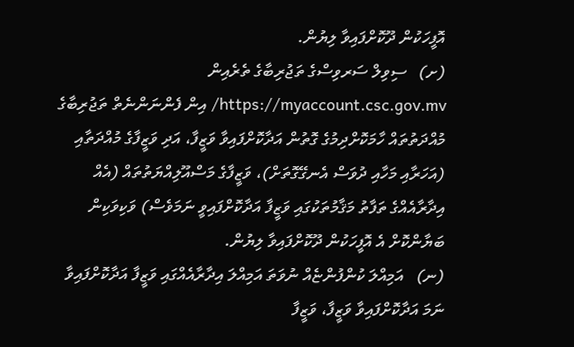އޮފީހަކުން ދޫކޮށްފައިވާ ލިޔުން.
(ށ)   ސިވިލް ސަރވިސްގެ ތަޖުރިބާގެ ތެރެއިން https://myaccount.csc.gov.mv/ އިން ފެންނަންނެތް ތަޖުރިބާގެ މުއްދަތުތައް ހާމަކޮށްދިމުގެ ގޮތުން އަދާކޮށްފައިވާ ވަޒީފާ، އަދި ވަޒީފާގެ މުއްދަތާއި (އަހަރާއި މަހާއި ދުވަސް އެނގޭގޮތަށް)، ވަޒީފާގެ މަސްއޫލިއްޔަތުތައް (އެއް އިދާރާއެއްގެ ތަފާތު މަޤާމުތަކުގައި ވަޒީފާ އަދާކޮށްފައިވީ ނަމަވެސް) ވަކިވަކިން ބަޔާންކޮށް އެ އޮފީހަކުން ދޫކޮށްފައިވާ ލިޔުން.
(ނ)   އަމިއްލަ ކުންފުންޏެއް ނުވަތަ އަމިއްލަ އިދާރާއެއްގައި ވަޒީފާ އަދާކޮށްފައިވާ ނަމަ އަދާކޮށްފައިވާ ވަޒީފާ، ވަޒީފާ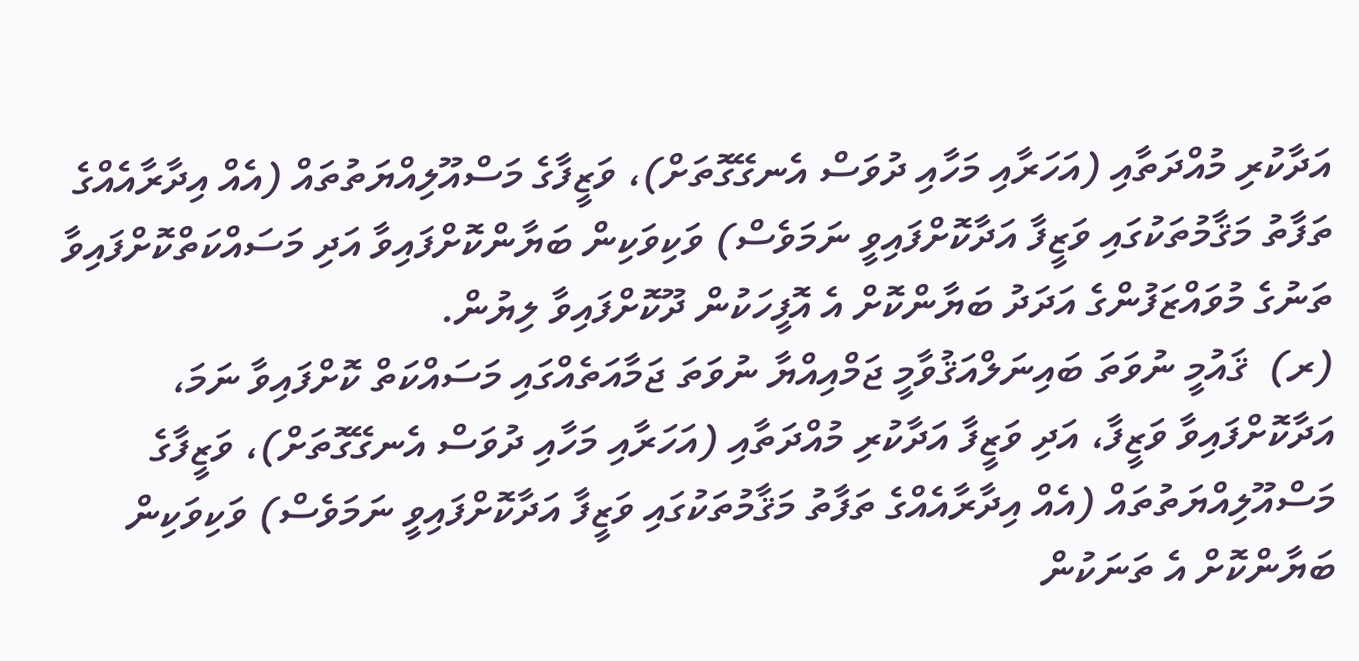އަދާކުރި މުއްދަތާއި (އަހަރާއި މަހާއި ދުވަސް އެނގޭގޮތަށް)، ވަޒީފާގެ މަސްއޫލިއްޔަތުތައް (އެއް އިދާރާއެއްގެ ތަފާތު މަޤާމުތަކުގައި ވަޒީފާ އަދާކޮށްފައިވީ ނަމަވެސް) ވަކިވަކިން ބަޔާންކޮށްފައިވާ އަދި މަސައްކަތްކޮށްފައިވާ ތަނުގެ މުވައްޒަފުންގެ އަދަދު ބަޔާންކޮށް އެ އޮފީހަކުން ދޫކޮށްފައިވާ ލިޔުން.
(ރ)  ޤައުމީ ނުވަތަ ބައިނަލްއަޤުވާމީ ޖަމްއިއްޔާ ނުވަތަ ޖަމާއަތެއްގައި މަސައްކަތް ކޮށްފައިވާ ނަމަ، އަދާކޮށްފައިވާ ވަޒީފާ، އަދި ވަޒީފާ އަދާކުރި މުއްދަތާއި (އަހަރާއި މަހާއި ދުވަސް އެނގޭގޮތަށް)، ވަޒީފާގެ މަސްއޫލިއްޔަތުތައް (އެއް އިދާރާއެއްގެ ތަފާތު މަޤާމުތަކުގައި ވަޒީފާ އަދާކޮށްފައިވީ ނަމަވެސް) ވަކިވަކިން ބަޔާންކޮށް އެ ތަނަކުން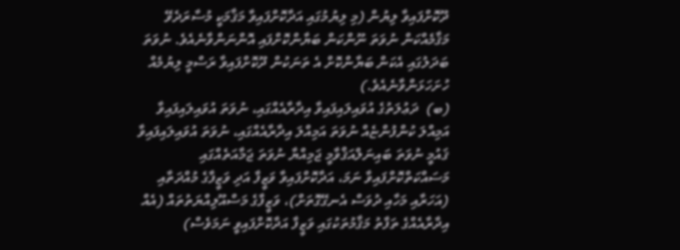ދޫކޮށްފައިވާ ލިޔުން (މި ލިޔުމުގައި އަދާކޮށްފައިވާ މަޤާމަކީ މުސާރަދެވޭ މަޤާމެއްކަން ނުވަތަ ނޫންކަން ބަޔާންކޮށްފައި އޮންނަންވާނެއެވެ. ނުވަތަ ބަދަލުގައި އެކަން ބަޔާންކޮށް އެ ތަނަކުން ދޫކޮށްފައިވާ ރަސްމީ ލިޔުމެއް ހުށަހަޅަންވާނެއެވެ.)
(ބ)  ދަޢުލަތުގެ އުވައިލައިފައިވާ އިދާރާއެއްގައި، ނުވަތަ އުވައިލައިފައިވާ އަމިއްލަ ކުންފުންޏެއް ނުވަތަ އަމިއްލަ އިދާރާއެއްގައި، ނުވަތަ އުވައިލައިފައިވާ ޤައުމީ ނުވަތަ ބައިނަލްއަޤްވާމީ ޖަމިއްޔާ ނުވަތަ ޖަމާއަތެއްގައި މަސައްކަތްކޮށްފައިވާ ނަމަ، އަދާކޮށްފައިވާ ވަޒީފާ އަދި ވަޒީފާގެ މުއްދަތާއި (އަހަރާއި މަހާއި ދުވަސް އެނގޭގޮތަށް)، ވަޒީފާގެ މަސްއޫލިއްޔަތުތައް (އެއް އިދާރާއެއްގެ ތަފާތު މަޤާމުތަކުގައި ވަޒީފާ އަދާކޮށްފައިވީ ނަމަވެސް)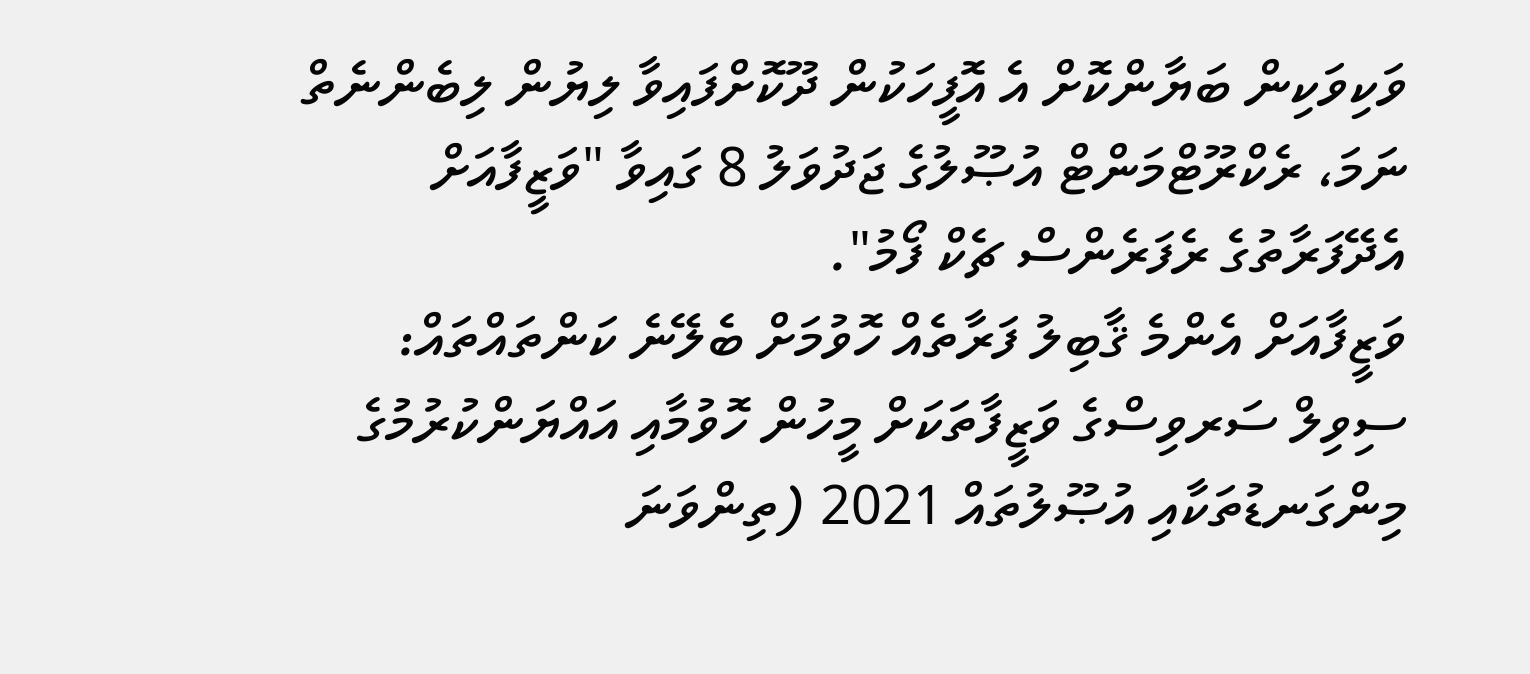ވަކިވަކިން ބަޔާންކޮށް އެ އޮފީހަކުން ދޫކޮށްފައިވާ ލިޔުން ލިބެންނެތް ނަމަ، ރެކްރޫޓްމަންޓް އުޞޫލުގެ ޖަދުވަލު 8 ގައިވާ "ވަޒީފާއަށް އެދޭފަރާތުގެ ރެފަރެންސް ޗެކް ފޯމު".
ވަޒީފާއަށް އެންމެ ޤާބިލު ފަރާތެއް ހޮވުމަށް ބެލޭނެ ކަންތައްތައް:
ސިވިލް ސަރވިސްގެ ވަޒީފާތަކަށް މީހުން ހޮވުމާއި އައްޔަންކުރުމުގެ މިންގަނޑުތަކާއި އުޞޫލުތައް 2021 (ތިންވަނަ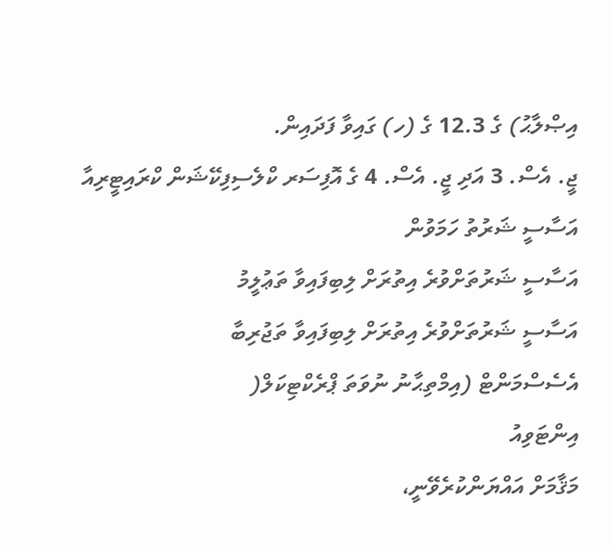އިޞްލާޙު) ގެ 12.3 ގެ (ހ) ގައިވާ ފަދައިން.
ޖީ. އެސް. 3 އަދި ޖީ. އެސް. 4 ގެ އޮފިސަރ ކްލެސިފިކޭޝަން ކްރައިޓީރިއާ
އަސާސީ ޝަރުތު ހަމަވުން
އަސާސީ ޝަރުތަށްވުރެ އިތުރަށް ލިބިފައިވާ ތަޢުލީމު
އަސާސީ ޝަރުތަށްވުރެ އިތުރަށް ލިބިފައިވާ ތަޖުރިބާ
އެސެސްމަންޓް (އިމްތިޙާނު ނުވަތަ ޕްރެކްޓިކަލް(
އިންޓަވިއު
މަޤާމަށް އައްޔަންކުރެވޭނީ،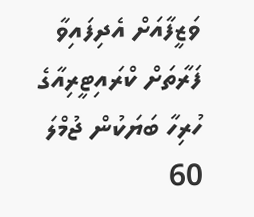ވަޒީފާއަށް އެދިފައިވާ ފަރާތަށް ކްރައިޓީރިއާގެ ހުރިހާ ބަޔަކުން ޖުމްލަ 60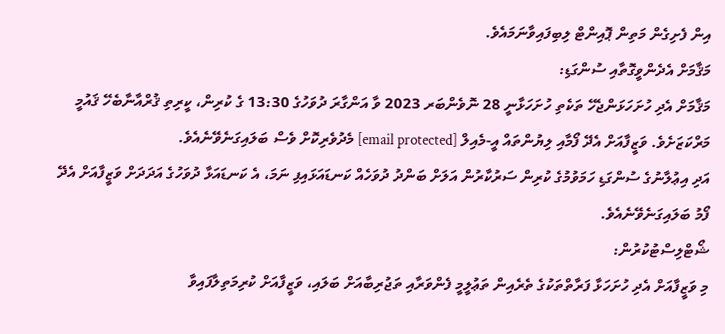އިން ފެށިގެން މަތިން ޕޮއިންޓް ލިބިފައިވާނަމައެވެ.
މަޤާމަށް އެދެންވީގޮތާއި ސުންގަޑި:
މަޤާމަށް އެދި ހުށަހަޅަންޖެހޭ ތަކެތި ހުށަހަޅާނީ 28 ނޮވެންބަރ 2023 ވާ އަންގާރަ ދުވަހުގެ 13:30 ގެ ކުރިން، ކީރިތި ޤުރްއާނާބެހޭ ޤައުމީ މަރްކަޒަށެވެ. ވަޒީފާއަށް އެދޭ ފޯމާއި ލިޔުންތައް އީ-މެއިލް [email protected] މެދުވެރިކޮށް ވެސް ބަލައިގަނެވޭނެއެވެ.
އަދި އިޢުލާނުގެ ސުންގަޑި ހަމަވުމުގެ ކުރިން ސަރުކާރުން އަލަށް ބަންދު ދުވަހެއް ކަނޑައަޅައިފި ނަމަ، އެ ކަނޑައަޅާ ދުވަހުގެ އަދަދަށް ވަޒީފާއަށް އެދޭ ފޯމު ބަލައިގަނެވޭނެއެވެ.
ޝޯޓްލިސްޓުކުރުން:
މި ވަޒީފާއަށް އެދި ހުށަހަޅާ ފަރާތްތަކުގެ ތެރެއިން ތަޢުލީމީ ފެންވަރާއި ތަޖުރިބާއަށް ބަލައި، ވަޒީފާއަށް ކުރިމަތިލާފައިވާ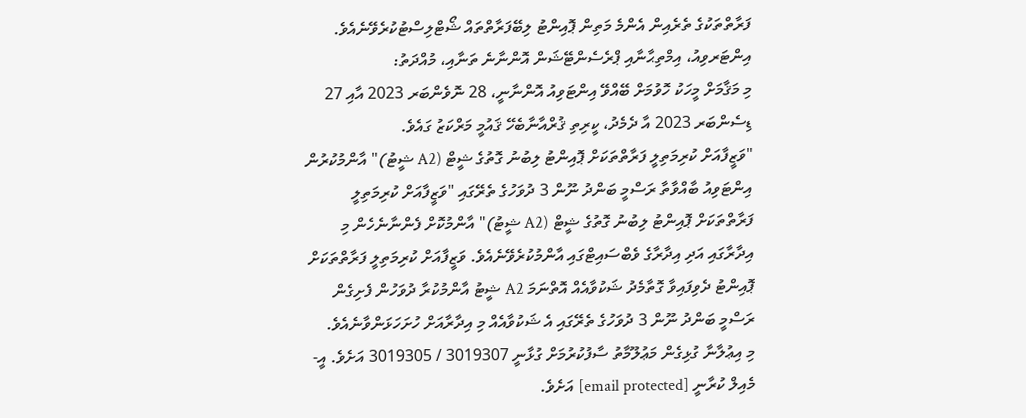ފަރާތްތަކުގެ ތެރެއިން އެންމެ މަތިން ޕޮއިންޓު ލިބޭފަރާތްތައް ޝޯޓްލިސްޓުކުރެވޭނެއެވެ.
އިންޓަރވިއު، އިމްތިޙާނާއި ޕްރެސެންޓޭޝަން އޮންނާނެ ތަނާއި، މުއްދަތު:
މި މަޤާމަށް މީހަކު ހޮވުމަށް ބޭއްވޭ އިންޓަވިއު އޮންނާނީ، 28 ނޮވެންބަރ 2023 އާއި 27 ޑިސެންބަރ 2023 އާ ދެމެދު، ކީރިތި ޤުރްއާނާބެހޭ ޤައުމީ މަރްކަޒު ގައެވެ.
"ވަޒީފާއަށް ކުރިމަތިލީ ފަރާތްތަކަށް ޕޮއިންޓު ލިބުނު ގޮތުގެ ޝީޓް (A2 ޝީޓު)" އާންމުކުރުން
އިންޓަވިއު ބާއްވާތާ ރަސްމީ ބަންދު ނޫން 3 ދުވަހުގެ ތެރޭގައި "ވަޒީފާއަށް ކުރިމަތިލީ ފަރާތްތަކަށް ޕޮއިންޓު ލިބުނު ގޮތުގެ ޝީޓް (A2 ޝީޓު)" އާންމުކޮށް ފެންނާނެހެން މި އިދާރާގައި އަދި އިދާރާގެ ވެބްސައިޓްގައި އާންމުކުރެވޭނެއެވެ. ވަޒީފާއަށް ކުރިމަތިލީ ފަރާތްތަކަށް ޕޮއިންޓު ދެވިފައިވާ ގޮތާމެދު ޝަކުވާއެއް އޮތްނަމަ A2 ޝީޓު އާންމުކުރާ ދުވަހުން ފެށިގެން ރަސްމީ ބަންދު ނޫން 3 ދުވަހުގެ ތެރޭގައި އެ ޝަކުވާއެއް މި އިދާރާއަށް ހުށަހަޅަންވާނެއެވެ.
މި އިޢުލާނާ ގުޅިގެން މަޢުލޫމާތު ސާފުކުރުމަށް ގުޅާނީ 3019307 / 3019305 އަށެވެ. އީ-މެއިލް ކުރާނީ [email protected] އަށެވެ.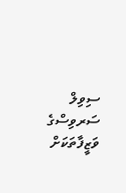ސިވިލް ސަރވިސްގެ ވަޒީފާތަކަށް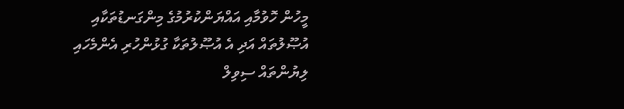މީހުން ހޮވުމާއި އައްޔަންކުރުމުގެ މިންގަނޑުތަކާއި އުޞޫލުތައް އަދި އެ އުޞޫލުތަކާ ގުޅުންހުރި އެންމެހައި ލިޔުންތައް ސިވިލް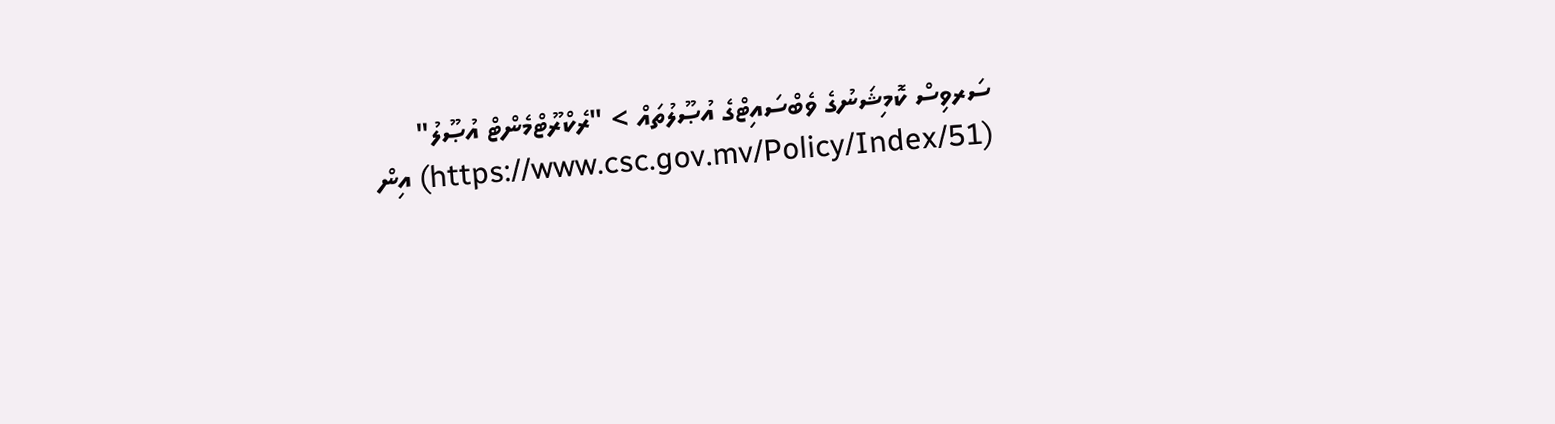ސަރވިސް ކޮމިޝަނުގެ ވެބްސައިޓްގެ އުޞޫލުތައް > "ރެކްރޫޓްމެންޓް އުޞޫލު" (https://www.csc.gov.mv/Policy/Index/51) އިން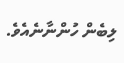ލިބެން ހުންނާނެއެވެ.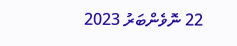22 ނޮވެންބަރު 2023